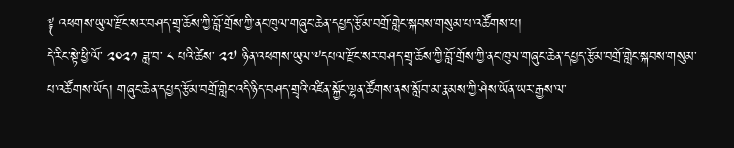༈ འཕགས་ཡུལ་རྫོང་སར་བཤད་གྲྭ་ཆོས་ཀྱི་བློ་གྲོས་ཀྱི་ནང་ཁུལ་གཞུང་ཆེན་དཔྱད་རྩོམ་བགྲོ་གླེང་སྐབས་གསུམ་པ་འཚོགས་པ།
དེ་རིང་སྟེ་ཕྱི་ལོ་ ༢༠༢༡ ཟླ་བ་ ༨ པའི་ཚེས་ ༢༧ ཉིན་འཕགས་ཡུལ་༸དཔལ་རྫོང་སར་བཤད་གྲྭ་ཆོས་ཀྱི་བློ་གྲོས་ཀྱི་ནང་ཁུལ་གཞུང་ཆེན་དཔྱད་རྩོམ་བགྲོ་གླེང་སྐབས་གསུམ་པ་འཚོགས་ཡོད། གཞུང་ཆེན་དཔྱད་རྩོམ་བགྲོ་གླེང་འདི་ཉིད་བཤད་གྲྭའི་འཛིན་སྐྱོང་ལྷན་ཚོགས་ནས་སློབ་མ་རྣམས་ཀྱི་ཤེས་ཡོན་ཡར་རྒྱས་ལ་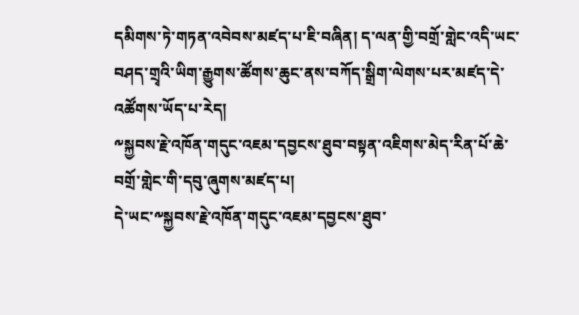དམིགས་ཏེ་གཏན་འབེབས་མཛད་པ་ཇི་བཞིན། ད་ལན་གྱི་བགྲོ་གླེང་འདི་ཡང་བཤད་གྲྭའི་ཡིག་རྒྱུགས་ཚོགས་ཆུང་ནས་བཀོད་སྒྲིག་ལེགས་པར་མཛད་དེ་འཚོགས་ཡོད་པ་རེད།
༸སྐྱབས་རྗེ་འཁོན་གདུང་འཇམ་དབྱངས་ཐུབ་བསྟན་འཇིགས་མེད་རིན་པོ་ཆེ་བགྲོ་གླེང་གི་དབུ་ཞུགས་མཛད་པ།
དེ་ཡང་༸སྐྱབས་རྗེ་འཁོན་གདུང་འཇམ་དབྱངས་ཐུབ་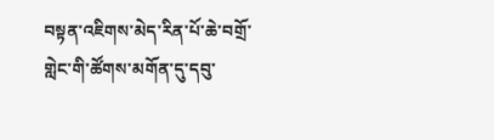བསྟན་འཇིགས་མེད་རིན་པོ་ཆེ་བགྲོ་གླེང་གི་ཚོགས་མགོན་དུ་དབུ་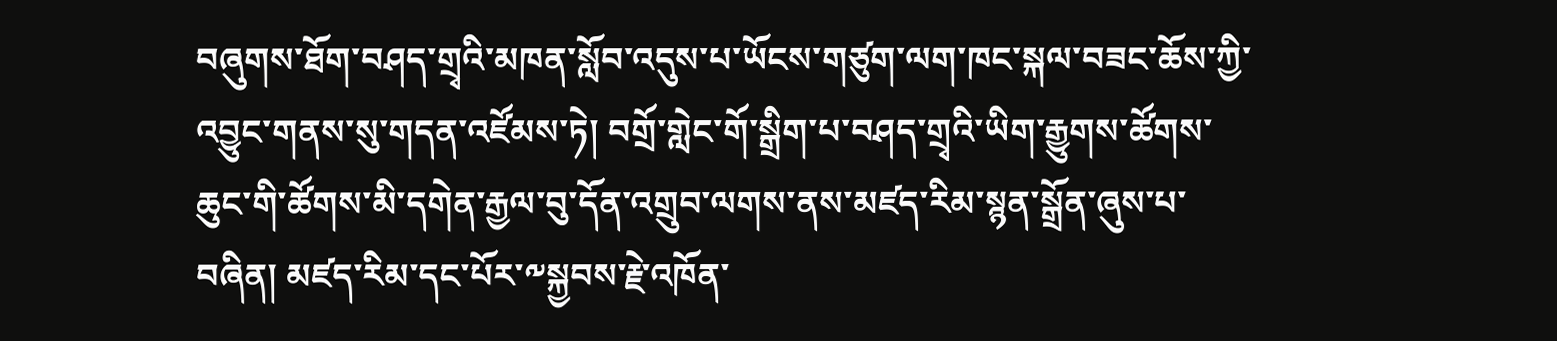བཞུགས་ཐོག་བཤད་གྲྭའི་མཁན་སློབ་འདུས་པ་ཡོངས་གཙུག་ལག་ཁང་སྐལ་བཟང་ཆོས་ཀྱི་འབྱུང་གནས་སུ་གདན་འཛོམས་ཏེ། བགྲོ་གླེང་གོ་སྒྲིག་པ་བཤད་གྲྭའི་ཡིག་རྒྱུགས་ཚོགས་ཆུང་གི་ཚོགས་མི་དགེན་རྒྱལ་བུ་དོན་འགྲུབ་ལགས་ནས་མཛད་རིམ་སྙན་སྒྲོན་ཞུས་པ་བཞིན། མཛད་རིམ་དང་པོར་༸སྐྱབས་རྗེ་འཁོན་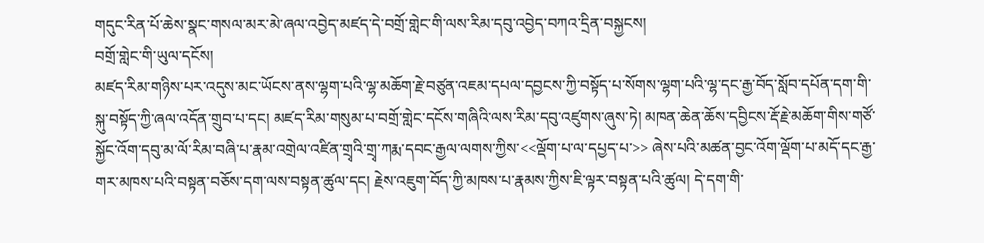གདུང་རིན་པོ་ཆེས་སྣང་གསལ་མར་མེ་ཞལ་འབྱེད་མཛད་དེ་བགྲོ་གླེང་གི་ལས་རིམ་དབུ་འབྱེད་བཀའ་དྲིན་བསྐྱངས།
བགྲོ་གླེང་གི་ཡུལ་དངོས།
མཛད་རིམ་གཉིས་པར་འདུས་མང་ཡོངས་ནས་ལྷག་པའི་ལྷ་མཆོག་རྗེ་བཙུན་འཇམ་དཔལ་དབྱངས་ཀྱི་བསྟོད་པ་སོགས་ལྷག་པའི་ལྷ་དང་རྒྱ་བོད་སློབ་དཔོན་དག་གི་སྐུ་བསྟོད་ཀྱི་ཞལ་འདོན་གྲུབ་པ་དང། མཛད་རིམ་གསུམ་པ་བགྲོ་གླེང་དངོས་གཞིའི་ལས་རིམ་དབུ་འཛུགས་ཞུས་ཏེ། མཁན་ཆེན་ཆོས་དབྱིངས་རྡོ་རྗེ་མཆོག་གིས་གཙོ་སྐྱོང་འོག་དབུ་མ་ལོ་རིམ་བཞི་པ་རྣམ་འགྲེལ་འཛིན་གྲྭའི་གྲྭ་ཀརྨ་དབང་རྒྱལ་ལགས་ཀྱིས་<<ལྡོག་པ་ལ་དཔྱད་པ་>> ཞེས་པའི་མཚན་བྱང་འོག་ལྡོག་པ་མདོ་དང་རྒྱ་གར་མཁས་པའི་བསྟན་བཅོས་དག་ལས་བསྟན་ཚུལ་དང། རྗེས་འཇུག་བོད་ཀྱི་མཁས་པ་རྣམས་ཀྱིས་ཇི་ལྟར་བསྟན་པའི་ཚུལ། དེ་དག་གི་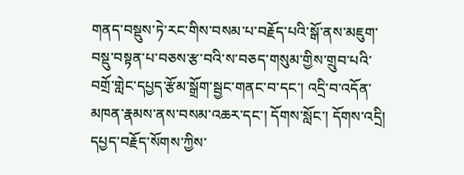གནད་བསྡུས་ཏེ་རང་གིས་བསམ་པ་བརྗོད་པའི་སྒོ་ནས་མཇུག་བསྡུ་བསྟན་པ་བཅས་རྩ་བའི་ས་བཅད་གསུམ་གྱིས་གྲུབ་པའི་བགྲོ་གླེང་དཔྱད་རྩོམ་སྒྲོག་སྦྱང་གནང་བ་དང་། འདྲི་བ་འདོན་མཁན་རྣམས་ནས་བསམ་འཆར་དང་། དོགས་སློང་། དོགས་འདྲི། དཔྱད་བརྗོད་སོགས་ཀྱིས་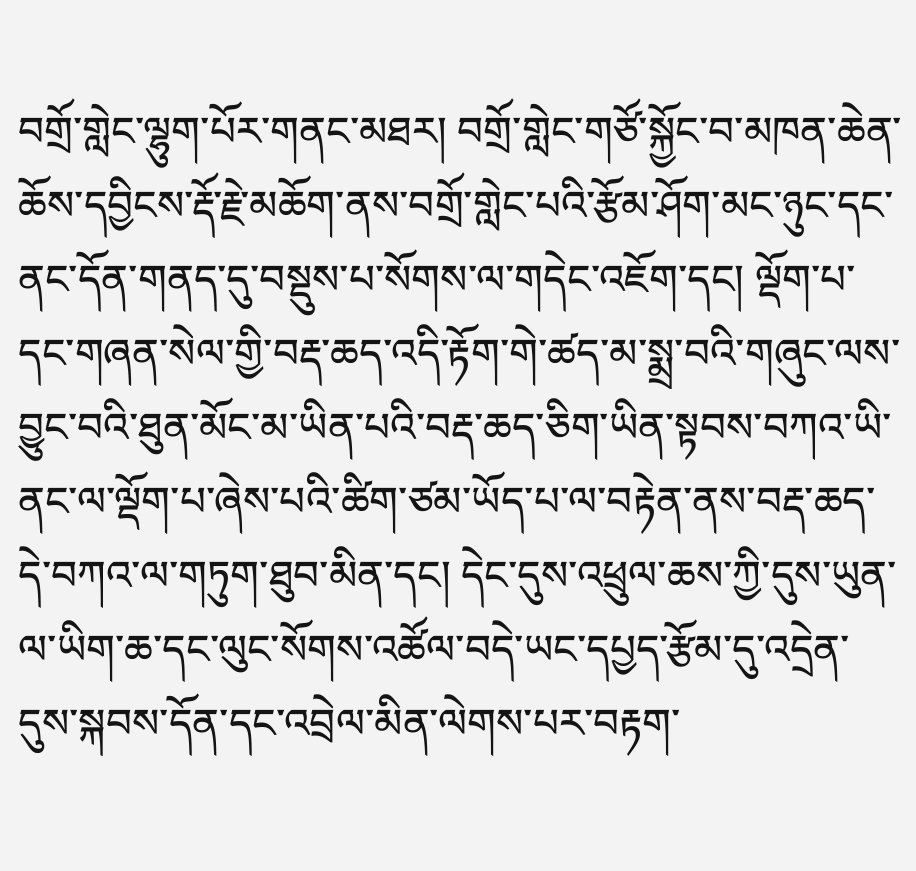བགྲོ་གླེང་ལྷུག་པོར་གནང་མཐར། བགྲོ་གླེང་གཙོ་སྐྱོང་བ་མཁན་ཆེན་ཆོས་དབྱིངས་རྡོ་རྗེ་མཆོག་ནས་བགྲོ་གླེང་པའི་རྩོམ་ཤོག་མང་ཉུང་དང་ནང་དོན་གནད་དུ་བསྡུས་པ་སོགས་ལ་གདེང་འཇོག་དང། ལྡོག་པ་དང་གཞན་སེལ་གྱི་བརྡ་ཆད་འདི་རྟོག་གེ་ཚད་མ་སྨྲ་བའི་གཞུང་ལས་བྱུང་བའི་ཐུན་མོང་མ་ཡིན་པའི་བརྡ་ཆད་ཅིག་ཡིན་སྟབས་བཀའ་ཡི་ནང་ལ་ལྡོག་པ་ཞེས་པའི་ཚིག་ཙམ་ཡོད་པ་ལ་བརྟེན་ནས་བརྡ་ཆད་དེ་བཀའ་ལ་གཏུག་ཐུབ་མིན་དང། དེང་དུས་འཕྲུལ་ཆས་ཀྱི་དུས་ཡུན་ལ་ཡིག་ཆ་དང་ལུང་སོགས་འཚོལ་བདེ་ཡང་དཔྱད་རྩོམ་དུ་འདྲེན་དུས་སྐབས་དོན་དང་འབྲེལ་མིན་ལེགས་པར་བརྟག་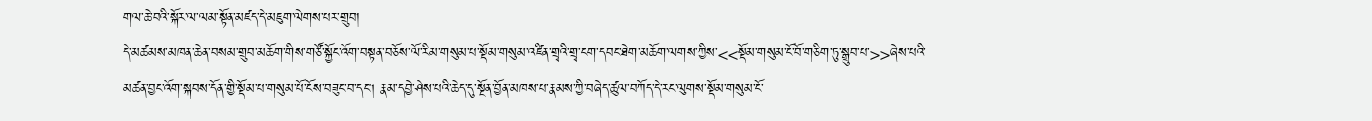གལ་ཆེ་བའི་སྐོར་ལ་ལམ་སྟོན་མཛད་དེ་མཇུག་ལེགས་པར་གྲུབ།
དེ་མཚམས་མཁན་ཆེན་བསམ་གྲུབ་མཆོག་གིས་གཙོ་སྐྱོང་འོག་བསྟན་བཅོས་ལོ་རིམ་གསུམ་པ་སྡོམ་གསུམ་འཛིན་གྲྭའི་གྲྭ་ངག་དབང་ཐེག་མཆོག་ལགས་ཀྱིས་<<སྡོམ་གསུམ་ངོ་བོ་གཅིག་ཏུ་སྒྲུབ་པ་>>ཞེས་པའི་མཚན་བྱང་འོག་སྐབས་དོན་གྱི་སྡོམ་པ་གསུམ་པོ་ངོས་བཟུང་བ་དང། རྣམ་དབྱེ་ཤེས་པའི་ཆེད་དུ་སྔོན་བྱོན་མཁས་པ་རྣམས་ཀྱི་བཞེད་ཚུལ་བཀོད་དེ་རང་ལུགས་སྡོམ་གསུམ་ངོ་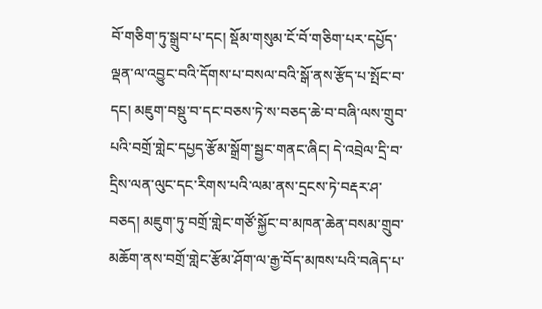བོ་གཅིག་ཏུ་སྒྲུབ་པ་དང། སྡོམ་གསུམ་ངོ་བོ་གཅིག་པར་དཔྱོད་ལྡན་ལ་འབྱུང་བའི་དོགས་པ་བསལ་བའི་སྒོ་ནས་རྩོད་པ་སྤོང་བ་དང། མཇུག་བསྡུ་བ་དང་བཅས་ཏེ་ས་བཅད་ཆེ་བ་བཞི་ལས་གྲུབ་པའི་བགྲོ་གླེང་དཔྱད་རྩོམ་སྒྲོག་སྦྱང་གནང་ཞིང། དེ་འབྲེལ་དྲི་བ་དྲིས་ལན་ལུང་དང་རིགས་པའི་ལམ་ནས་དྲངས་ཏེ་བརྡར་ཤ་བཅད། མཇུག་ཏུ་བགྲོ་གླེང་གཙོ་སྐྱོང་བ་མཁན་ཆེན་བསམ་གྲུབ་མཆོག་ནས་བགྲོ་གླེང་རྩོམ་ཤོག་ལ་རྒྱ་བོད་མཁས་པའི་བཞེད་པ་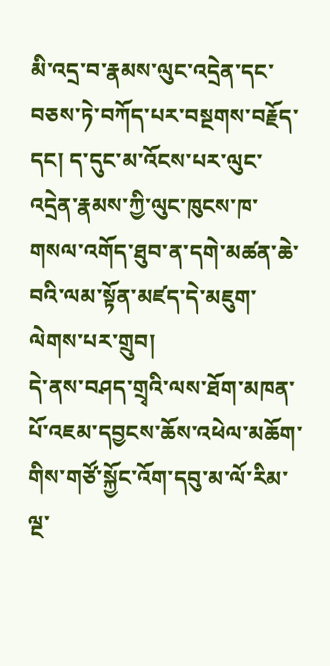མི་འདྲ་བ་རྣམས་ལུང་འདྲེན་དང་བཅས་ཏེ་བཀོད་པར་བསྔགས་བརྗོད་དང། ད་དུང་མ་འོངས་པར་ལུང་འདྲེན་རྣམས་ཀྱི་ལུང་ཁུངས་ཁ་གསལ་འགོད་ཐུབ་ན་དགེ་མཚན་ཆེ་བའི་ལམ་སྟོན་མཛད་དེ་མཇུག་ལེགས་པར་གྲུབ།
དེ་ནས་བཤད་གྲྭའི་ལས་ཐོག་མཁན་པོ་འཇམ་དབྱངས་ཆོས་འཕེལ་མཆོག་གིས་གཙོ་སྐྱོང་འོག་དབུ་མ་ལོ་རིམ་ལྔ་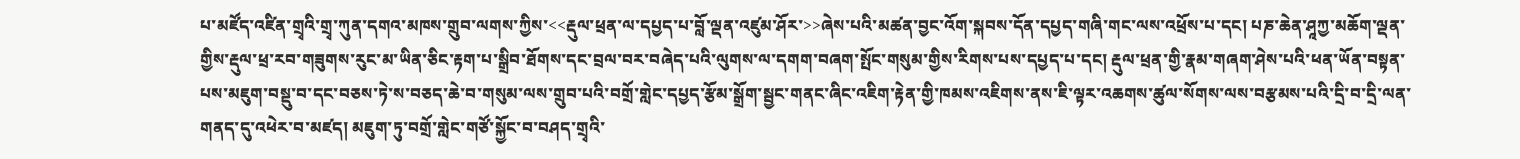པ་མཛོད་འཛིན་གྲྭའི་གྲྭ་ཀུན་དགའ་མཁས་གྲུབ་ལགས་ཀྱིས་<<རྡུལ་ཕྲན་ལ་དཔྱད་པ་བློ་ལྡན་འཛུམ་ཤོར་>>ཞེས་པའི་མཚན་བྱང་འོག་སྐབས་དོན་དཔྱད་གཞི་གང་ལས་འཕྲོས་པ་དང། པཎ་ཆེན་ཤཱཀྱ་མཆོག་ལྡན་གྱིས་རྡུལ་ཕྲ་རབ་གཟུགས་རུང་མ་ཡིན་ཅིང་རྟག་པ་སྒྲིབ་ཐོགས་དང་བྲལ་བར་བཞེད་པའི་ལུགས་ལ་དགག་བཞག་སྤོང་གསུམ་གྱིས་རིགས་པས་དཔྱད་པ་དང། རྡུལ་ཕྲན་གྱི་རྣམ་གཞག་ཤེས་པའི་ཕན་ཡོན་བསྟན་པས་མཇུག་བསྡུ་བ་དང་བཅས་ཏེ་ས་བཅད་ཆེ་བ་གསུམ་ལས་གྲུབ་པའི་བགྲོ་གླེང་དཔྱད་རྩོམ་སྒྲོག་སྦྱང་གནང་ཞིང་འཇིག་རྟེན་གྱི་ཁམས་འཇིགས་ནས་ཇི་ལྟར་འཆགས་ཚུལ་སོགས་ལས་བརྩམས་པའི་དྲི་བ་དྲི་ལན་གནད་དུ་འཕེར་བ་མཛད། མཇུག་ཏུ་བགྲོ་གླེང་གཙོ་སྐྱོང་བ་བཤད་གྲྭའི་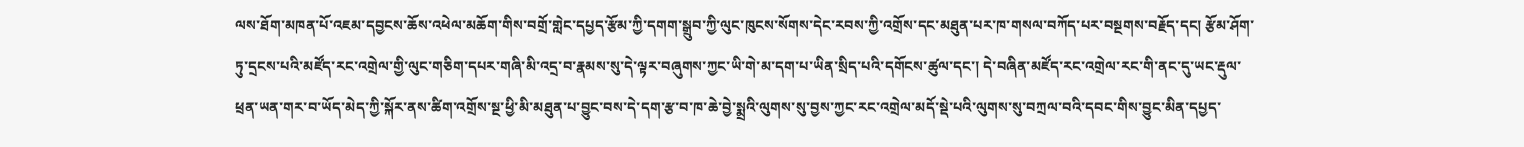ལས་ཐོག་མཁན་པོ་འཇམ་དབྱངས་ཆོས་འཕེལ་མཆོག་གིས་བགྲོ་གླེང་དཔྱད་རྩོམ་ཀྱི་དགག་སྒྲུབ་ཀྱི་ལུང་ཁུངས་སོགས་དེང་རབས་ཀྱི་འགྲོས་དང་མཐུན་པར་ཁ་གསལ་བཀོད་པར་བསྔགས་བརྗོད་དང། རྩོམ་ཤོག་ཏུ་དྲངས་པའི་མཛོད་རང་འགྲེལ་གྱི་ལུང་གཅིག་དཔར་གཞི་མི་འདྲ་བ་རྣམས་སུ་དེ་ལྟར་བཞུགས་ཀྱང་ཡི་གེ་མ་དག་པ་ཡིན་སྲིད་པའི་དགོངས་ཚུལ་དང་། དེ་བཞིན་མཛོད་རང་འགྲེལ་རང་གི་ནང་དུ་ཡང་རྡུལ་ཕྲན་ཡན་གར་བ་ཡོད་མེད་ཀྱི་སྐོར་ནས་ཚིག་འགྲོས་སྔ་ཕྱི་མི་མཐུན་པ་བྱུང་བས་དེ་དག་རྩ་བ་ཁ་ཆེ་བྱེ་སྨྲའི་ལུགས་སུ་བྱས་ཀྱང་རང་འགྲེལ་མདོ་སྡེ་པའི་ལུགས་སུ་བཀྲལ་བའི་དབང་གིས་བྱུང་མིན་དཔྱད་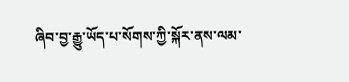ཞིབ་བྱ་རྒྱུ་ཡོད་པ་སོགས་ཀྱི་སྐོར་ནས་ལམ་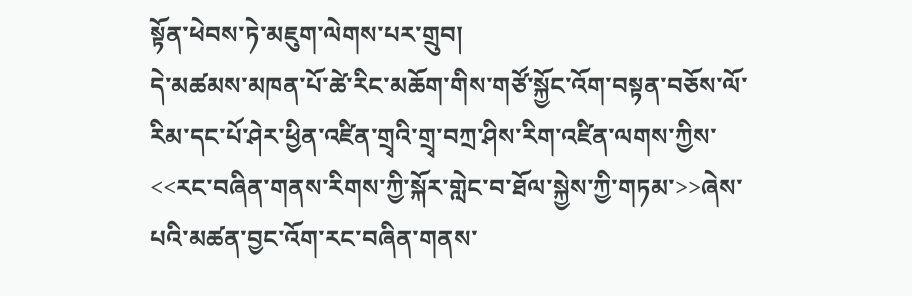སྟོན་ཕེབས་ཏེ་མཇུག་ལེགས་པར་གྲུབ།
དེ་མཚམས་མཁན་པོ་ཚེ་རིང་མཆོག་གིས་གཙོ་སྐྱོང་འོག་བསྟན་བཅོས་ལོ་རིམ་དང་པོ་ཤེར་ཕྱིན་འཛིན་གྲྭའི་གྲྭ་བཀྲ་ཤིས་རིག་འཛིན་ལགས་ཀྱིས་<<རང་བཞིན་གནས་རིགས་ཀྱི་སྐོར་གླེང་བ་ཐོལ་སྐྱེས་ཀྱི་གཏམ་>>ཞེས་པའི་མཚན་བྱང་འོག་རང་བཞིན་གནས་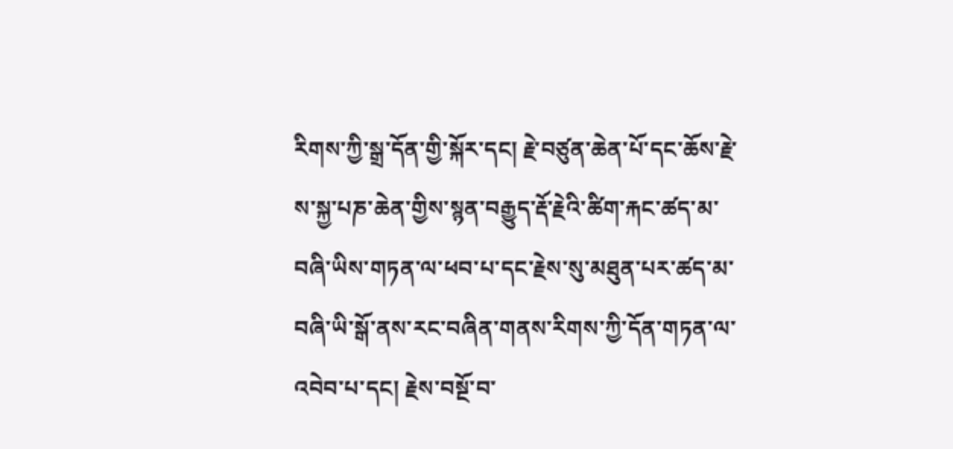རིགས་ཀྱི་སྒྲ་དོན་གྱི་སྐོར་དང། རྗེ་བཙུན་ཆེན་པོ་དང་ཆོས་རྗེ་ས་སྐྱ་པཎ་ཆེན་གྱིས་སྙན་བརྒྱུད་རྡོ་རྗེའི་ཚིག་རྐང་ཚད་མ་བཞི་ཡིས་གཏན་ལ་ཕབ་པ་དང་རྗེས་སུ་མཐུན་པར་ཚད་མ་བཞི་ཡི་སྒོ་ནས་རང་བཞིན་གནས་རིགས་ཀྱི་དོན་གཏན་ལ་འབེབ་པ་དང། རྗེས་བསྔོ་བ་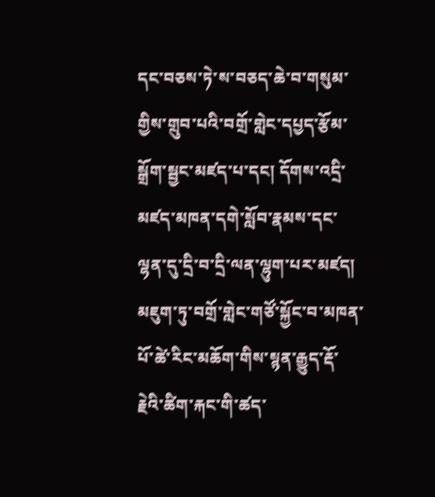དང་བཅས་ཏེ་ས་བཅད་ཆེ་བ་གསུམ་གྱིས་གྲུབ་པའི་བགྲོ་གླེང་དཔྱད་རྩོམ་སྒྲོག་སྦྱང་མཛད་པ་དང། དོགས་འདྲི་མཛད་མཁན་དགེ་སློབ་རྣམས་དང་ལྷན་དུ་དྲི་བ་དྲི་ལན་ལྷུག་པར་མཛད། མཇུག་ཏུ་བགྲོ་གླེང་གཙོ་སྐྱོང་བ་མཁན་པོ་ཚེ་རིང་མཆོག་གིས་སྙན་རྒྱུད་རྡོ་རྗེའི་ཚིག་རྐང་གི་ཚད་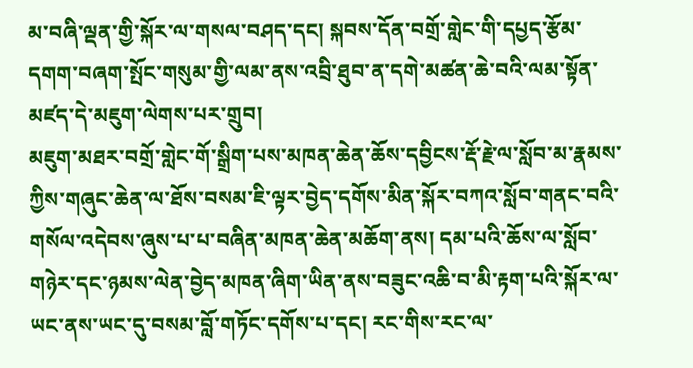མ་བཞི་ལྡན་གྱི་སྐོར་ལ་གསལ་བཤད་དང། སྐབས་དོན་བགྲོ་གླེང་གི་དཔྱད་རྩོམ་དགག་བཞག་སྤོང་གསུམ་གྱི་ལམ་ནས་འབྲི་ཐུབ་ན་དགེ་མཚན་ཆེ་བའི་ལམ་སྟོན་མཛད་དེ་མཇུག་ལེགས་པར་གྲུབ།
མཇུག་མཐར་བགྲོ་གླེང་གོ་སྒྲིག་པས་མཁན་ཆེན་ཆོས་དབྱིངས་རྡོ་རྗེ་ལ་སློབ་མ་རྣམས་ཀྱིས་གཞུང་ཆེན་ལ་ཐོས་བསམ་ཇི་ལྟར་བྱེད་དགོས་མིན་སྐོར་བཀའ་སློབ་གནང་བའི་གསོལ་འདེབས་ཞུས་པ་པ་བཞིན་མཁན་ཆེན་མཆོག་ནས། དམ་པའི་ཆོས་ལ་སློབ་གཉེར་དང་ཉམས་ལེན་བྱེད་མཁན་ཞིག་ཡིན་ནས་བཟུང་འཆི་བ་མི་རྟག་པའི་སྐོར་ལ་ཡང་ནས་ཡང་དུ་བསམ་བློ་གཏོང་དགོས་པ་དང། རང་གིས་རང་ལ་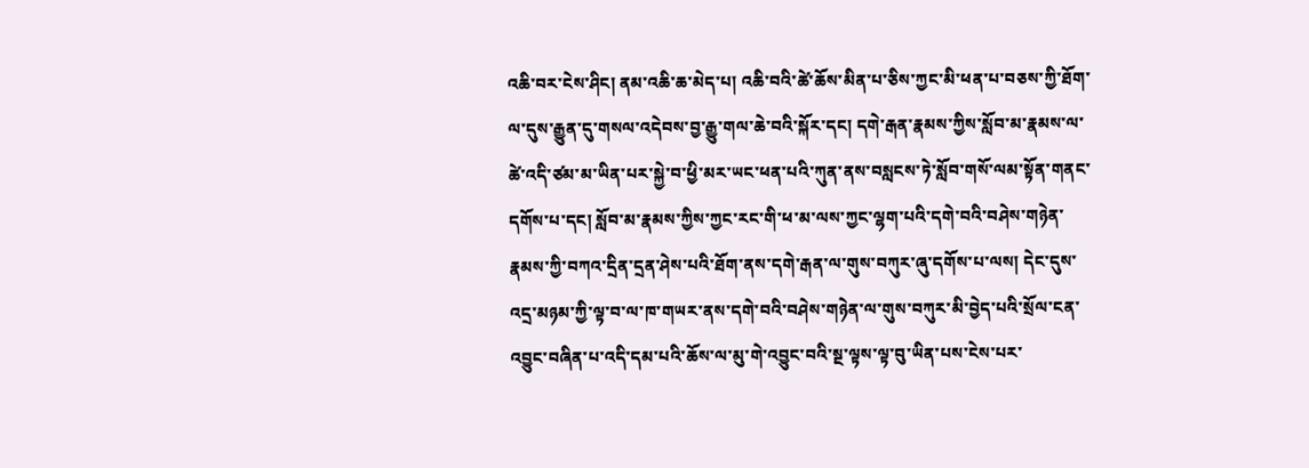འཆི་བར་ངེས་ཤིང། ནམ་འཆི་ཆ་མེད་པ། འཆི་བའི་ཚེ་ཆོས་མིན་པ་ཅིས་ཀྱང་མི་ཕན་པ་བཅས་ཀྱི་ཐོག་ལ་དུས་རྒྱུན་དུ་གསལ་འདེབས་བྱ་རྒྱུ་གལ་ཆེ་བའི་སྐོར་དང། དགེ་རྒན་རྣམས་ཀྱིས་སློབ་མ་རྣམས་ལ་ཚེ་འདི་ཙམ་མ་ཡིན་པར་སྐྱེ་བ་ཕྱི་མར་ཡང་ཕན་པའི་ཀུན་ནས་བསླངས་ཏེ་སློབ་གསོ་ལམ་སྟོན་གནང་དགོས་པ་དང། སློབ་མ་རྣམས་ཀྱིས་ཀྱང་རང་གི་ཕ་མ་ལས་ཀྱང་ལྷག་པའི་དགེ་བའི་བཤེས་གཉེན་རྣམས་ཀྱི་བཀའ་དྲིན་དྲན་ཤེས་པའི་ཐོག་ནས་དགེ་རྒན་ལ་གུས་བཀུར་ཞུ་དགོས་པ་ལས། དེང་དུས་འདྲ་མཉམ་ཀྱི་ལྟ་བ་ལ་ཁ་གཡར་ནས་དགེ་བའི་བཤེས་གཉེན་ལ་གུས་བཀུར་མི་བྱེད་པའི་སྲོལ་ངན་འབྱུང་བཞིན་པ་འདི་དམ་པའི་ཆོས་ལ་མུ་གེ་འབྱུང་བའི་སྔ་ལྟས་ལྟ་བུ་ཡིན་པས་ངེས་པར་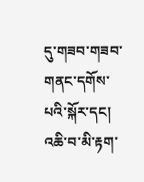དུ་གཟབ་གཟབ་གནང་དགོས་པའི་སྐོར་དང། འཆི་བ་མི་རྟག་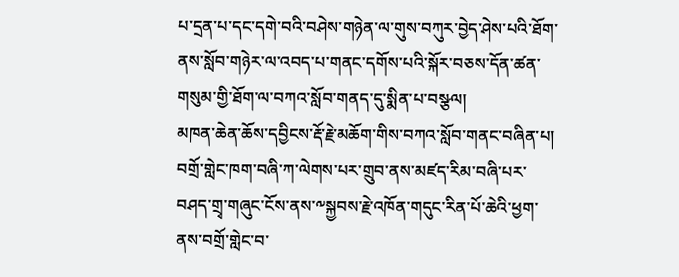པ་དྲན་པ་དང་དགེ་བའི་བཤེས་གཉེན་ལ་གུས་བཀུར་བྱེད་ཤེས་པའི་ཐོག་ནས་སློབ་གཉེར་ལ་འབད་པ་གནང་དགོས་པའི་སྐོར་བཅས་དོན་ཚན་གསུམ་གྱི་ཐོག་ལ་བཀའ་སློབ་གནད་དུ་སྨིན་པ་བསྩལ།
མཁན་ཆེན་ཆོས་དབྱིངས་རྡོ་རྗེ་མཆོག་གིས་བཀའ་སློབ་གནང་བཞིན་པ།
བགྲོ་གླེང་ཁག་བཞི་ཀ་ལེགས་པར་གྲུབ་ནས་མཛད་རིམ་བཞི་པར་བཤད་གྲྭ་གཞུང་ངོས་ནས་༸སྐྱབས་རྗེ་འཁོན་གདུང་རིན་པོ་ཆེའི་ཕྱག་ནས་བགྲོ་གླེང་བ་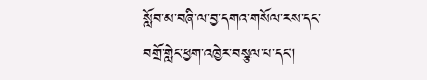སློབ་མ་བཞི་ལ་བྱ་དགའ་གསོལ་རས་དང་བགྲོ་གླེང་ཕྱག་འཁྱེར་བསྩལ་པ་དང།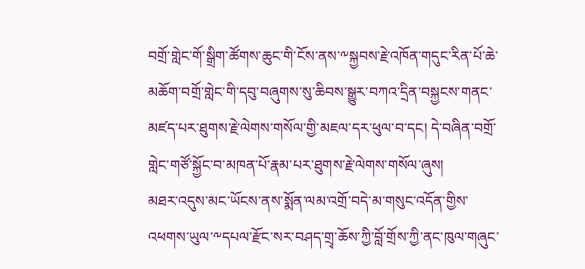བགྲོ་གླེང་གོ་སྒྲིག་ཚོགས་ཆུང་གི་ངོས་ནས་༸སྐྱབས་རྗེ་འཁོན་གདུང་རིན་པོ་ཆེ་མཆོག་བགྲོ་གླེང་གི་དབུ་བཞུགས་སུ་ཆིབས་སྒྱུར་བཀའ་དྲིན་བསྐྱངས་གནང་མཛད་པར་ཐུགས་རྗེ་ལེགས་གསོལ་གྱི་མཇལ་དར་ཕུལ་བ་དང། དེ་བཞིན་བགྲོ་གླེང་གཙོ་སྐྱོང་བ་མཁན་པོ་རྣམ་པར་ཐུགས་རྗེ་ལེགས་གསོལ་ཞུས།
མཐར་འདུས་མང་ཡོངས་ནས་སྨོན་ལམ་འགྲོ་བདེ་མ་གསུང་འདོན་གྱིས་འཕགས་ཡུལ་༸དཔལ་རྫོང་སར་བཤད་གྲྭ་ཆོས་ཀྱི་བློ་གྲོས་ཀྱི་ནང་ཁུལ་གཞུང་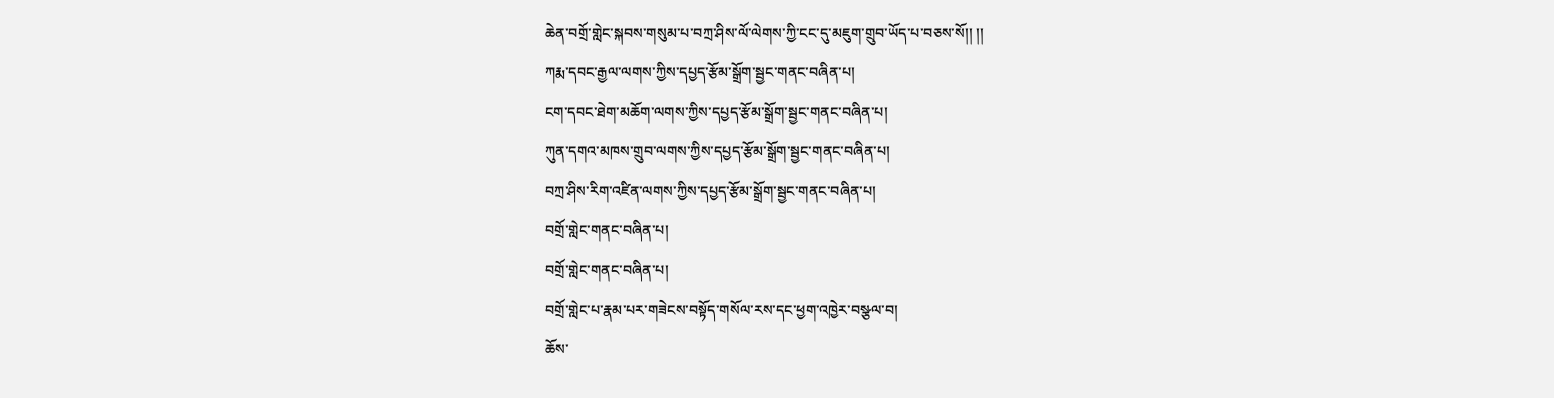ཆེན་བགྲོ་གླེང་སྐབས་གསུམ་པ་བཀྲ་ཤིས་ལོ་ལེགས་ཀྱི་ངང་དུ་མཇུག་གྲུབ་ཡོད་པ་བཅས་སོ།། །།
ཀརྨ་དབང་རྒྱལ་ལགས་ཀྱིས་དཔྱད་རྩོམ་སྒྲོག་སྦྱང་གནང་བཞིན་པ།
ངག་དབང་ཐེག་མཆོག་ལགས་ཀྱིས་དཔྱད་རྩོམ་སྒྲོག་སྦྱང་གནང་བཞིན་པ།
ཀུན་དགའ་མཁས་གྲུབ་ལགས་ཀྱིས་དཔྱད་རྩོམ་སྒྲོག་སྦྱང་གནང་བཞིན་པ།
བཀྲ་ཤིས་རིག་འཛིན་ལགས་ཀྱིས་དཔྱད་རྩོམ་སྒྲོག་སྦྱང་གནང་བཞིན་པ།
བགྲོ་གླེང་གནང་བཞིན་པ།
བགྲོ་གླེང་གནང་བཞིན་པ།
བགྲོ་གླེང་པ་རྣམ་པར་གཟེངས་བསྟོད་གསོལ་རས་དང་ཕྱག་འཁྱེར་བསྩལ་བ།
ཆོས་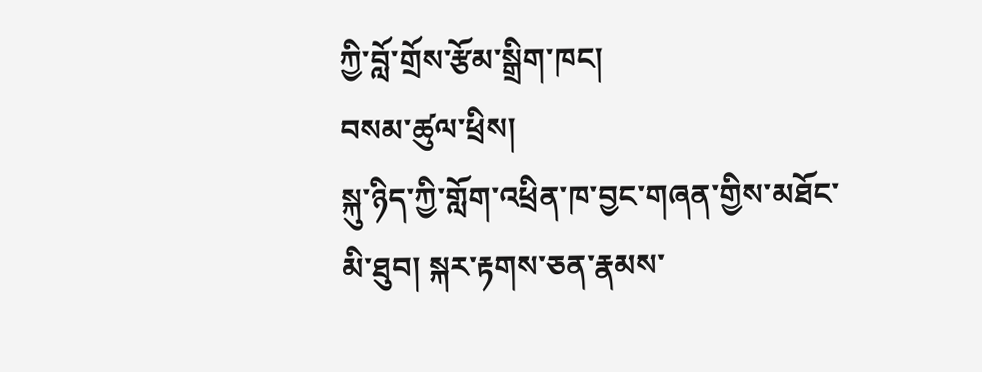ཀྱི་བློ་གྲོས་རྩོམ་སྒྲིག་ཁང།
བསམ་ཚུལ་ཕྲིས།
སྐུ་ཉིད་ཀྱི་གློག་འཕྲིན་ཁ་བྱང་གཞན་གྱིས་མཐོང་མི་ཐུབ། སྐར་རྟགས་ཅན་རྣམས་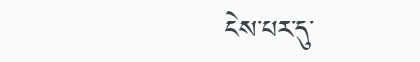ངེས་པར་དུ་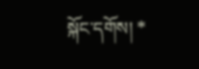སྐོང་དགོས། *